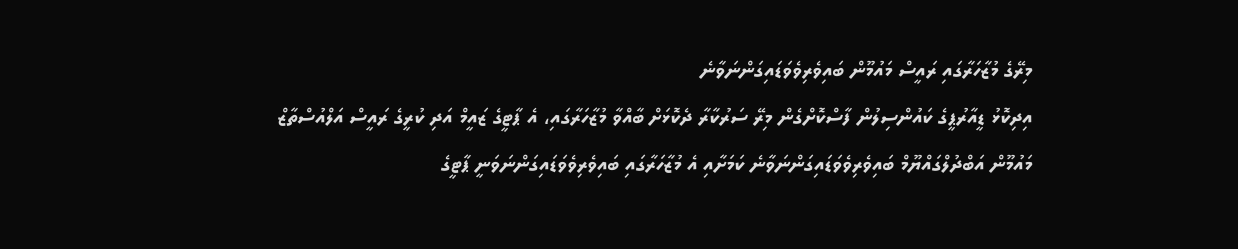މިރޭގެ މުޒާހަރާގައި ރައީސް މައުމޫން ބައިވެރިވެވަޑައިގަންނަވާނެ
އިދިކޮޅު ޑީއާރުޕީގެ ކައުންސިލުން ފާސްކޮށްގެން މިރޭ ސަރުކާރާ ދެކޮޅަށް ބާއްވާ މުޒާހަރާގައި، އެ ޕާޓީގެ ޒައީމް އަދި ކުރީގެ ރައީސް އަލްއުސްތާޒް މައުމޫން އަބްދުލްގައްޔޫމް ބައިވެރިވެވަޑައިގަންނަވާނެ ކަމަށާއި އެ މުޒާހަރާގައި ބައިވެރިވެވަޑައިގަންނަވަނީ ޕާޓީގެ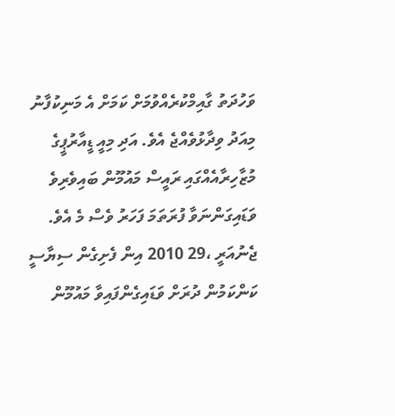ވަހުދަތު ގާއިމްކުރެއްވުމަށް ކަމަށް އެ މަނިކުފާނު މިއަދު ވިދާޅުވެއްޖެ އެވެ. އަދި މިއީ ޑީއާރުޕީގެ މުޒާހިރާއެއްގައި ރައީސް މައުމޫން ބައިވެރިވެ ވަޑައިގަންނަވާ ފުރަތަމަ ފަހަރު ވެސް މެ އެވެ.
ޖެނުއަރީ ،29 2010 އިން ފެށިގެން ސިޔާސީ ކަންކަމުން ދުރަށް ވަޑައިގެންފައިވާ މައުމޫން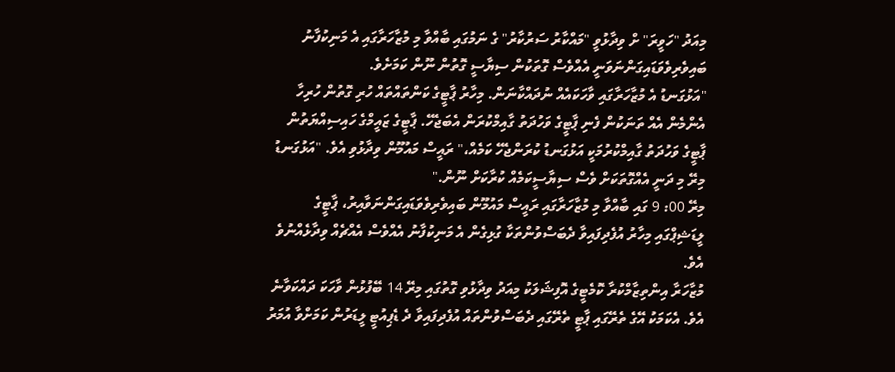މިއަދު "ހަވީރަ" ށް ވިދާޅުވީ "މައްކާރު ސަރުކާރު" ގެ ނަމުގައި ބާއްވާ މި މުޒާހަރާގައި އެ މަނިކުފާނު ބައިވެރިވެވަޑައިގަންނަވަނީ އެއްވެސް ގޮތަކުން ސިޔާސީ ގޮތުން ނޫން ކަމަށެވެ.
"އަޅުގަނޑު އެ މުޒާހަރާގައި ވާހަކައެއް ނުދައްކާނަން. މިހާރު ޕާޓީގެ ކަންތައްތައް ހުރި ގޮތުން ހުރިހާ އެންމެން އެއް ތަނަކުން ފެނި ޕާޓީގެ ވަހުދަތު ގާއިމްކުރަން އެބަޖެހޭ. ޕާޓީގެ ޒައީމްގެ ހައިސިއްޔަތުން ޕާޓީގެ ވަހުދަތު ގާއިމްކުރުމަކީ އަޅުގަނޑު ކުރަންޖެހޭ ކަމެއް،" ރައީސް މައުމޫން ވިދާޅުވި އެވެ. "އަޅުގަނޑު މިރޭ މި ދަނީ އެއްގޮތަކަށް ވެސް ސިޔާސީކަމެއް ކުރާކަށް ނޫން."
މިރޭ 00: 9 ގައި ބާއްވާ މި މުޒާހަރާގައި ރައީސް މައުމޫން ބައިވެރިވެވަޑައިގަންނަވާއިރު، ޕާޓީގެ ލީޑަޝިޕްގައި މިހާރު އުފެދިފައިވާ ދެބަސްވުންތަކާ ގުޅިގެން އެ މަނިކުފާނު އެއްވެސް އެއްޗެއް ވިދާޅެއްނުވެ އެވެ.
މުޒާހަރާ އިންތިޒާމްކުރާ ކޮމެޓީގެ އޮފިޝަލަކު މިއަދު ވިދާޅުވި ގޮތުގައި މިރޭ 14 ބޭފުޅުން ވާހަކަ ދައްކަވާނެ އެވެ. އެކަމަކު އޭގެ ތެރޭގައި ޕާޓީ ތެރޭގައި ދެބަސްވުންތައް އުފެދިފައިވާ ދެ ޑެޕިއުޓީ ލީޑަރުން ކަމަށްވާ އުމަރު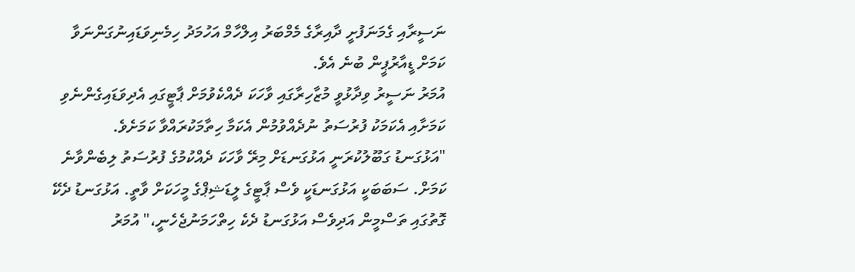ނަސީރާއި ގެމަނަފުށީ ދާއިރާގެ މެމްބަރު އިލްހާމް އަހުމަދު ހިމެނިވަޑައިނުގަންނަވާ ކަމަށް ޑީއާރުޕީން ބުނެ އެވެ.
އުމަރު ނަސީރު ވިދާޅުވީ މުޒާހިރާގައި ވާހަކަ ދެއްކެވުމަށް ޕާޓީގައި އެދިވަޑައިގެންނެވި ކަމަށާއި އެކަމަކު ފުރުސަތު ނުދެއްވުމުން އެކަމާ ހިތާމަކުރައްވާ ކަމަށެވެ.
"އަޅުގަނޑު ގަބޫލުކުރަނީ އަޅުގަނޑަށް މިރޭ ވާހަކަ ދެއްކުމުގެ ފުރުސަތު ލިބެންވާނެ ކަމަށް. ސަބަބަކީ އަޅުގަނޑަކީ ވެސް ޕާޓީގެ ލީޑަޝިޕްގެ މީހަކަށް ވާތީ. އަޅުގަނޑު ދެކޭ ގޮތުގައި ތަސްމީން އަދިވެސް އަޅުގަނޑު ދެކެ ހިތްހަމަނުޖެހެނީ،" އުމަރު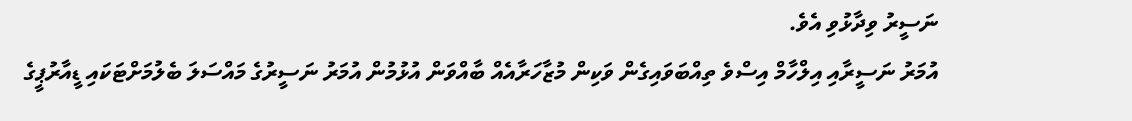ނަސީރު ވިދާޅުވި އެވެ.
އުމަރު ނަސީރާއި އިލްހާމް އިސްވެ ތިއްބަވައިގެން ވަކިން މުޒާހަރާއެއް ބާއްވަން އުޅުމުން އުމަރު ނަސީރުގެ މައްސަލަ ބެލުމަށްޓަކައި ޑީއާރުޕީގެ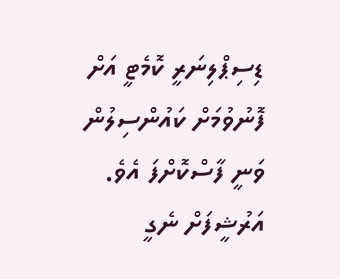ޑިސިޕްލިނަރީ ކޮމެޓީ އަށް ފޮނުވުމަށް ކައުންސިލުން ވަނީ ފާސްކޮށްފަ އެވެ.
އަރުޝީފަށް ނެގީ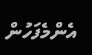އެންމެފަހުން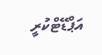އަޕްޑޭޓްކުރީ